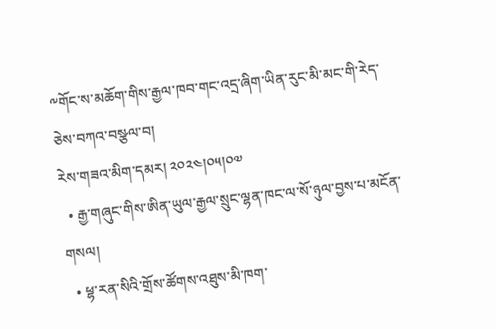༸གོང་ས་མཆོག་གིས་རྒྱལ་ཁབ་གང་འདྲ་ཞིག་ཡིན་རུང་མི་མང་གི་རེད་ཅེས་བཀའ་བསྩལ་བ།
རེས་གཟའ་མིག་དམར། ༢༠༢༤།༠༥།༠༧
  • རྒྱ་གཞུང་གིས་ཨིན་ཡུལ་རྒྱལ་སྲུང་ལྷན་ཁང་ལ་སོ་ཉུལ་བྱས་པ་མངོན་གསལ།
  • ཕྷ་རན་སིའི་གྲོས་ཚོགས་འཐུས་མི་ཁག་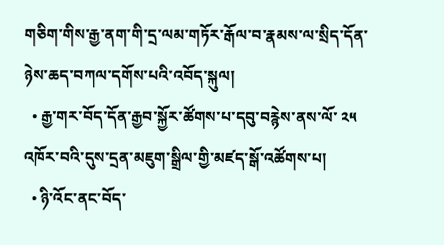གཅིག་གིས་རྒྱ་ནག་གི་དྲ་ལམ་གཏོར་རྒོལ་བ་རྣམས་ལ་སྲིད་དོན་ཉེས་ཆད་བཀལ་དགོས་པའི་འབོད་སྐུལ།
  • རྒྱ་གར་བོད་དོན་རྒྱབ་སྐྱོར་ཚོགས་པ་དབུ་བརྙེས་ནས་ལོ་ ༢༥ འཁོར་བའི་དུས་དྲན་མཇུག་སྒྲིལ་གྱི་མཛད་སྒོ་འཚོགས་པ།
  • ཉི་འོང་ནང་བོད་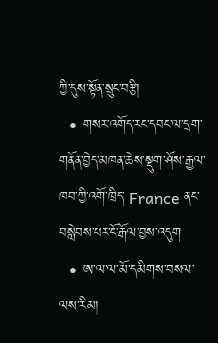ཀྱི་དུས་སྟོན་སྲུང་བརྩི།
  • གསར་འགོད་རང་དབང་ལ་དྲག་གནོན་བྱེད་མཁན་ཆེས་སྡུག་ཤོས་རྒྱལ་ཁབ་ཀྱི་འགོ་ཁྲིད་ France ནང་བསླེབས་པར་ངོ་རྒོལ་བྱས་འདུག
  • ཨ་ལ་ལ་མོ་དམིགས་བསལ་ལས་རིམ།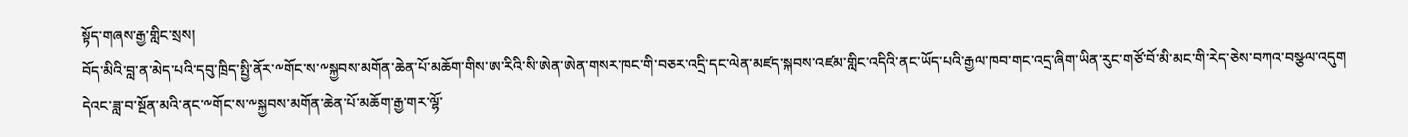སྟོད་གཞས་རྒྱ་གླིང་སྲས།
བོད་མིའི་བླ་ན་མེད་པའི་དབུ་ཁྲིད་སྤྱི་ནོར་༸གོང་ས་༸སྐྱབས་མགོན་ཆེན་པོ་མཆོག་གིས་ཨ་རིའི་སི་ཨེན་ཨེན་གསར་ཁང་གི་བཅར་འདྲི་དང་ལེན་མཛད་སྐབས་འཛམ་གླིང་འདིའི་ནང་ཡོད་པའི་རྒྱལ་ཁབ་གང་འདྲ་ཞིག་ཡིན་རུང་གཙོ་བོ་མི་མང་གི་རེད་ཅེས་བཀའ་བསྩལ་འདུག
དེའང་ཟླ་བ་སྔོན་མའི་ནང་༸གོང་ས་༸སྐྱབས་མགོན་ཆེན་པོ་མཆོག་རྒྱ་གར་ལྷོ་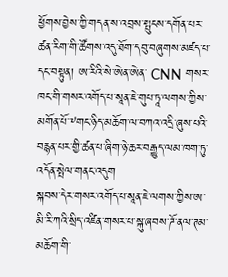ཕྱོགས་བྱེས་ཀྱི་གདན་ས་འབྲས་སྤུངས་དགོན་པར་ཚན་རིག་གི་ཚོགས་འདུ་ཐོག་དབུ་བཞུགས་མཛད་པ་དང་བསྟུན། ཨ་རིའི་སེ་ཨེན་ཨེན་ CNN གསར་ཁང་གི་གསར་འགོད་པ་སཱན་ཇེ་གུཔ་ཏཱ་ལགས་ཀྱིས་མགོན་པོ་༸གང་ཉིད་མཆོག་ལ་བཀའ་འདྲི་ཞུས་པའི་བརྙན་པར་གྱི་ཚན་པ་ཞིག་ཉེ་ཆར་བརྒྱུད་ལམ་ཁག་ཏུ་འདོན་སྤེལ་གནང་འདུག
སྐབས་དེར་གསར་འགོད་པ་སཱན་ཇེ་ལགས་ཀྱིས་ཨ་མི་རི་ཀའི་སྲིད་འཛིན་གསར་པ་སྐུ་ཞབས་ཌོ་ནལ་ཊམ་མཆོག་གི་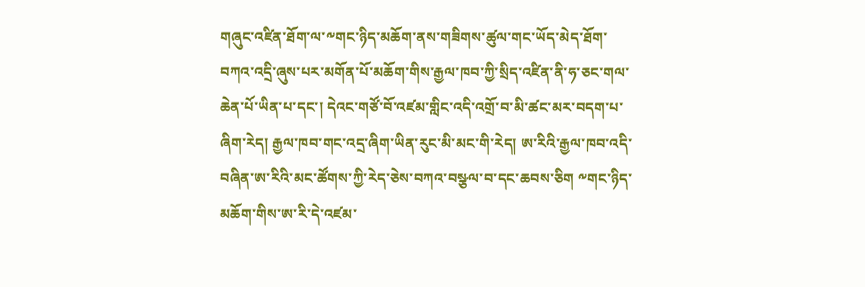གཞུང་འཛིན་ཐོག་ལ་༸གང་ཉིད་མཆོག་ནས་གཟིགས་ཚུལ་གང་ཡོད་མེད་ཐོག་བཀའ་འདྲི་ཞུས་པར་མགོན་པོ་མཆོག་གིས་རྒྱལ་ཁབ་ཀྱི་སྲིད་འཛིན་ནི་ཧ་ཅང་གལ་ཆེན་པོ་ཡིན་པ་དང་། དེའང་གཙོ་བོ་འཛམ་གླིང་འདི་འགྲོ་བ་མི་ཚང་མར་བདག་པ་ཞིག་རེད། རྒྱལ་ཁབ་གང་འདྲ་ཞིག་ཡིན་རུང་མི་མང་གི་རེད། ཨ་རིའི་རྒྱལ་ཁབ་འདི་བཞིན་ཨ་རིའི་མང་ཚོགས་ཀྱི་རེད་ཅེས་བཀའ་བསྩལ་བ་དང་ཆབས་ཅིག ༸གང་ཉིད་མཆོག་གིས་ཨ་རི་དེ་འཛམ་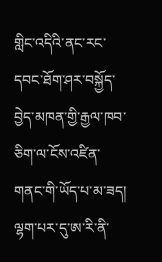གླིང་འདིའི་ནང་རང་དབང་ཐོག་ཤར་བསྐྱོད་བྱེད་མཁན་གྱི་རྒྱལ་ཁབ་ཅིག་ལ་ངོས་འཛིན་གནང་གི་ཡོད་པ་མ་ཟད། ལྷག་པར་དུ་ཨ་རི་ནི་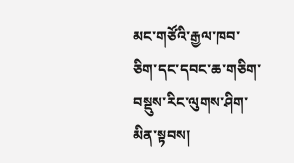མང་གཙོའི་རྒྱལ་ཁབ་ཅིག་དང་དབང་ཆ་གཅིག་བསྡུས་རིང་ལུགས་ཤིག་མིན་སྟབས།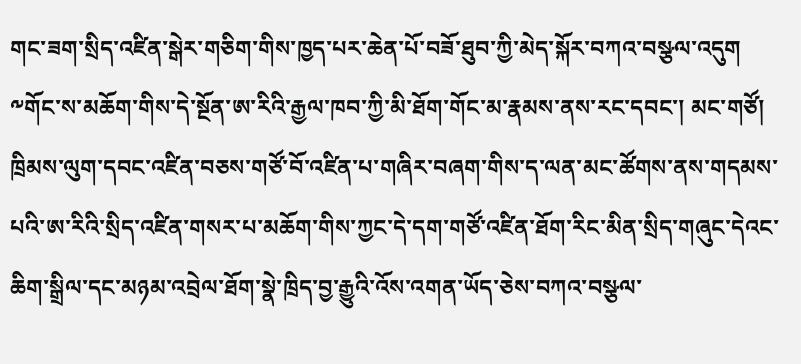གང་ཟག་སྲིད་འཛིན་སྒེར་གཅིག་གིས་ཁྱད་པར་ཆེན་པོ་བཟོ་ཐུབ་ཀྱི་མེད་སྐོར་བཀའ་བསྩལ་འདུག
༸གོང་ས་མཆོག་གིས་དེ་སྔོན་ཨ་རིའི་རྒྱལ་ཁབ་ཀྱི་མི་ཐོག་གོང་མ་རྣམས་ནས་རང་དབང་། མང་གཙོ། ཁྲིམས་ལུག་དབང་འཛིན་བཅས་གཙོ་བོ་འཛིན་པ་གཞིར་བཞག་གིས་ད་ལན་མང་ཚོགས་ནས་གདམས་པའི་ཨ་རིའི་སྲིད་འཛིན་གསར་པ་མཆོག་གིས་ཀྱང་དེ་དག་གཙོ་འཛིན་ཐོག་རིང་མིན་སྲིད་གཞུང་དེའང་ཆིག་སྒྲིལ་དང་མཉམ་འབྲེལ་ཐོག་སྣེ་ཁྲིད་བྱ་རྒྱུའི་འོས་འགན་ཡོད་ཅེས་བཀའ་བསྩལ་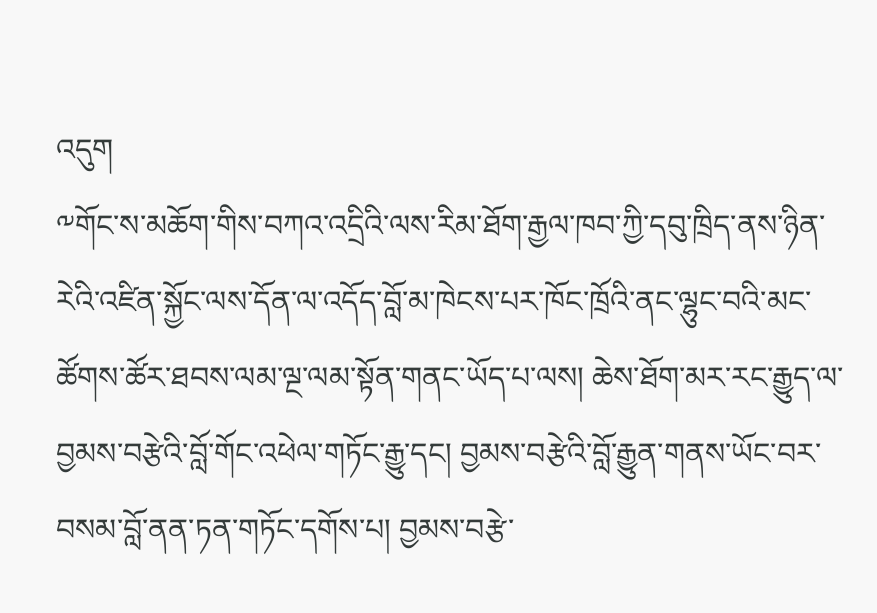འདུག
༸གོང་ས་མཆོག་གིས་བཀའ་འདྲིའི་ལས་རིམ་ཐོག་རྒྱལ་ཁབ་ཀྱི་དབུ་ཁྲིད་ནས་ཉིན་རེའི་འཛིན་སྐྱོང་ལས་དོན་ལ་འདོད་བློ་མ་ཁེངས་པར་ཁོང་ཁྲོའི་ནང་ལྷུང་བའི་མང་ཚོགས་ཚོར་ཐབས་ལམ་ལྔ་ལམ་སྟོན་གནང་ཡོད་པ་ལས། ཆེས་ཐོག་མར་རང་རྒྱུད་ལ་བྱམས་བརྩེའི་བློ་གོང་འཕེལ་གཏོང་རྒྱུ་དང། བྱམས་བརྩེའི་བློ་རྒྱུན་གནས་ཡོང་བར་བསམ་བློ་ནན་ཏན་གཏོང་དགོས་པ། བྱམས་བརྩེ་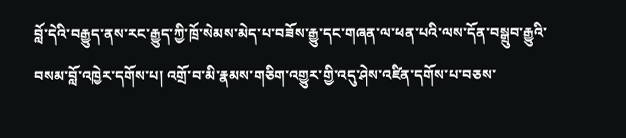བློ་དེའི་བརྒྱུད་ནས་རང་རྒྱུད་ཀྱི་ཁྲོ་སེམས་མེད་པ་བཟོས་རྒྱུ་དང་གཞན་ལ་ཕན་པའི་ལས་དོན་བསྒྲུབ་རྒྱུའི་བསམ་བློ་འཁྱེར་དགོས་པ། འགྲོ་བ་མི་རྣམས་གཅིག་འགྱུར་གྱི་འདུ་ཤེས་འཛིན་དགོས་པ་བཅས་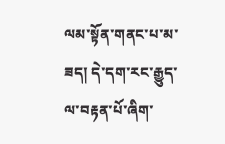ལམ་སྟོན་གནང་པ་མ་ཟད། དེ་དག་རང་རྒྱུད་ལ་བརྟན་པོ་ཞིག་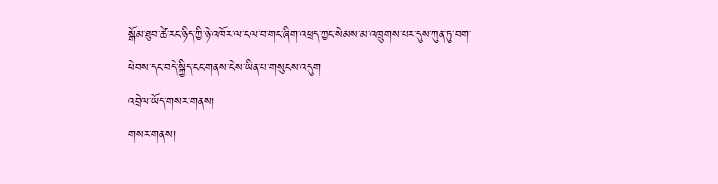སྒོམ་ཐུབ་ཚེ་རང་ཉིད་ཀྱི་ཉེ་འཁོར་ལ་ངལ་བ་གང་ཞིག་འཕྲད་ཀྱང་སེམས་མ་འཁྲུགས་པར་དུས་ཀུན་ཏུ་བག་ཕེབས་དང་བདེ་སྐྱིད་ངང་གནས་ངེས་ཡིན་པ་གསུངས་འདུག
འབྲེལ་ཡོད་གསར་གནས།
གསར་གནས།